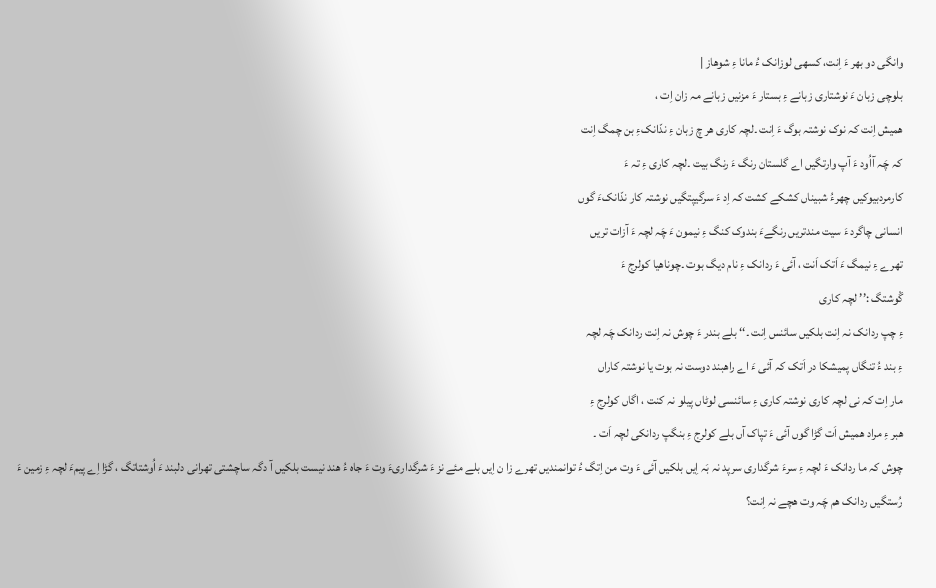وانگی دو بھر ءَ اِنت، کسھی لوزانک ءُ مانا ءِ شوھاز |
بلوچی زبان ءَ نوشتاری زبانے ءِ بستار ءَ مزنیں زبانے مہ زان اِت ،
ھمیش اِنت کہ نوک نوشتہ بوگ ءَ اِنت ۔لچہ کاری ھر چ زبان ءِ ندّانکءِ بن چمگ اِنت
کہ چَہ آاُود ءَ آپ وارتگیں اے گلستان رنگ ءَ رنگ بیت ۔لچہ کاری ءِ تہ ءَ
کارمردبیوکیں چھرءُ شبیناں کشکے کشت کہ اِد ءَ سرگیپتگیں نوشتہ کار ندّانکءَ گوں
انسانی چاگرد ءَ سیت مندتریں رنگےءَ بندوک کنگ ءِ نیمون ءَ چَہ لچہ ءَ آزات تریں
تھرے ءِ نیمگ ءَ اَتک اَنت ، آئی ءَ ردانک ءِ نام دیگ بوت ۔چوناھیا کولرج ءَ
گْوشتگ :’’ لچہ کاری
ءِ چپ ردانک نہ اِنت بلکیں سائنس اِنت ۔‘‘ بلے بندر ءَ چوش نہ اِنت ردانک چَہ لچہ
ءِ بند ءُ تنگاں پمیشکا در اَتک کہ آئی ءَ اے راھبند دوست نہ بوت یا نوشتہ کاراں
مار اِت کہ نی لچہ کاری نوشتہ کاری ءِ سائنسی لوٹاں پیلو نہ کنت ، اگاں کولرج ءِ
ھبر ءِ مراد ھمیش اَت گڑا گوں آئی ءَ تپاک آں بلے کولرج ءِ بنگپ ردانکی لچہ اَت ۔
چوش کہ ما ردانک ءَ لچہ ءِ سرءَ شرگداری سرپد نہ بَہ اِیں بلکیں آئی ءَ وت من اِتگ ءُ توانمندیں تھرے زا ن اِیں بلے مئے نز ءَ شرگداریءَ وت ءَ جاہ ءُ ھند نیست بلکیں آ دگہ ساچشتی تھرانی دلبند ءَ اُوشتاتگ ، گڑا اِے پیمءَ لچہ ءِ زمین ءَ رُستگیں ردانک ھم چَہ وت ھچے نہ اِنت؟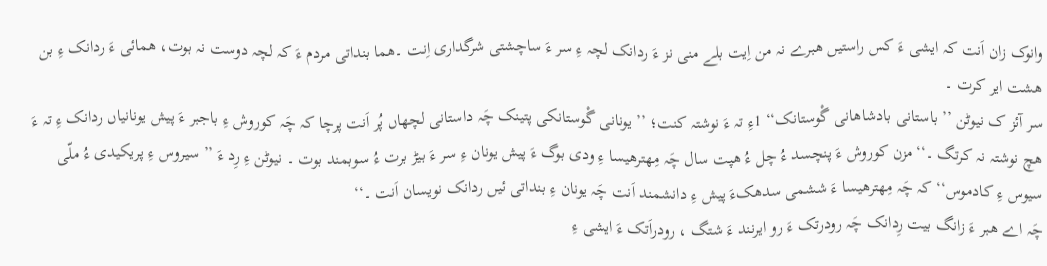وانوک زان اَنت کہ ایشی ءَ کس راستیں ھبرے نہ من اِیت بلے منی نز ءَ ردانک لچہ ءِ سر ءَ ساچشتی شرگداری اِنت ۔ھما بنداتی مردم ءَ کہ لچہ دوست نہ بوت، ھمائی ءَ ردانک ءِ بن ھشت ایر کرت ۔
سر آئز ک نیوٹن ’’ باستانی بادشاھانی گْوستانک‘‘ 1ءِ تہ ءَ نوشتہ کنت؛ ’’ یونانی گْوستانکی پتینک چَہ داستانی لچھاں پُر اَنت پرچا کہ چَہ کوروش ءِ باجبر ءَ پیش یونانیاں ردانک ءِ تہ ءَ ھچ نوشتہ نہ کرتگ ۔‘‘مزن کوروش ءَ پنچسد ءُ چل ءُ ھپت سال چَہ مِھترھیسا ءِ ودی بوگ ءَ پیش یونان ءِ سر ءَ بیڑ برت ءُ سوبمند بوت ۔ نیوٹن ءِ رِد ءَ ’’ سیروس ءِ پریکیدی ءُ ملّی سیوس ءِ کادموس‘‘ کہ چَہ مِھترھیسا ءَ ششمی سدھکءَ پیش ءِ دانشمند اَنت چَہ یونان ءِ بنداتی ئیں ردانک نویسان اَنت ۔‘‘
چَہ اے ھبر ءَ زانگ بیت رِدانک چَہ رودرتک ءَ رو ایرنند ءَ شتگ ، رودراَتک ءَ ایشی ءِ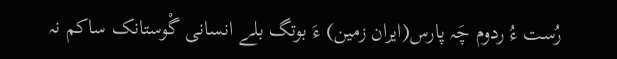رُست ءُ ردوم چَہ پارس(ایران زمین) ءَ بوتگ بلے انسانی گْوستانک ساکم نہ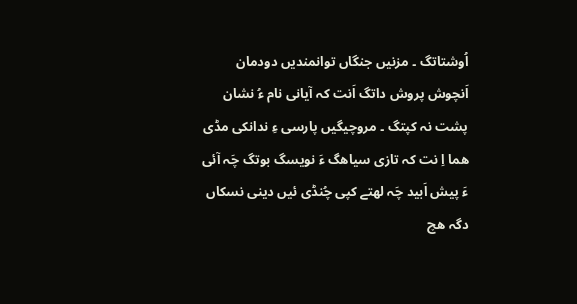اُوشتاتگ ۔ مزنیں جنگاں توانمندیں دودمان اَنچوش پروش داتگ اَنت کہ آیانی نام ءُ نشان پشت نہ کپتگ ۔ مروچیگیں پارسی ءِ ندانکی مڈی ھما اِ نت کہ تازی سیاھگ ءَ نویسگ بوتگ چَہ آئی ءَ پیش اَبید چَہ لھتے کپی چُنڈی ئیں دینی نسکاں دگہ ھچ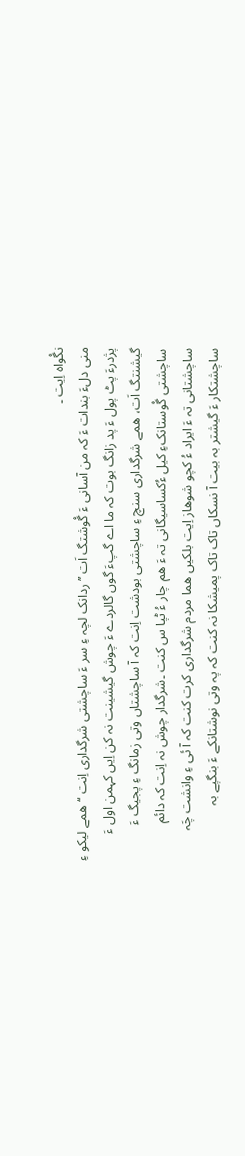نگْواہ اِیت ۔
منی دلءَ بندات ءَ کہ من آسانی ءَ گْوشتگ اَت ’’ردانک لچہ ءِ سر ءَ ساچشتی شرگداری اِنت ‘‘ھمے لیکو ءِ پژدرءَ پٹ پول ءَ پد زانگ بوت کہ ما اے گپءَ گوں گالردے ءَ چوش گیشینت نہ کن اِیں کہمن اول ءَ گیشنتگ اَت، ھمے شرگداری سنچ ءِ ساچشتی بودشت اِنت کہ آ ساچشتاں وتی زمانگ ءِ پجیگ ءَ ساچشتی گْوستانکءِ کیل ءُکساسیگانی تہ ءَ ھم چار ءُ ٹپا س کنت ۔شرگدار چوش نہ اِنت کہ دائم ساچشتانی تہ ءَ ایراد ءُ کچو شوھاز اِیت بلکیں ھما مردم شرگداری کرت کنت کہ آ ئی ءِ وانشت چَہ ساچشتکار ءَ گیشتر بہ بیت آ نسکاں تاک تاک پمیشکا نہ کنت کہ پہ وتی نوشتانکے ءَ بنگپے بہ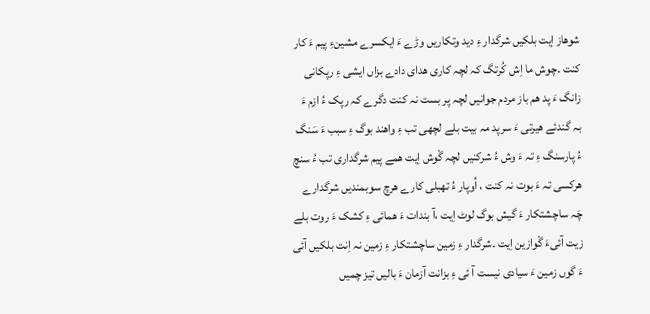شوھاز اِیت بلکیں شرگدار ءِ دید وتکاریں وڑے ءَ ایکسرے مشینءِ پیم ءَ کار کنت ۔چوش ما اِش کُرتگ کہ لچہ کاری ھدای دادے بزاں ایشی ءِ رپکانی زانگ ءَ پد ھم باز مردم جوانیں لچہ پر بست نہ کنت دگرے کہ رپک ءُ ازم ءَ بہ گندئے ھیرتی ءَ سرپد مہ بیت بلے لچھی تب ءِ واھند بوگ ءِ سبب ءَ سَنگ ءُ پارسنگ ءِ تہ ءَ وش ءُ شرکنیں لچہ گْوش اِیت ھمے پیم شرگداری تب ءُ سنچ ھرکسی تہ ءَ بوت نہ کنت ، اُوپار ءُ تھبلی کارے ھرچ سوبمندیں شرگدارے چَہ ساچشتکار ءَ گیش بوگ لوٹ اِیت ،آ بندات ءَ ھمائی ءِ کشک ءَ روت بلے زیت آئیءَ گْوازین اِیت ۔شرگدار ءِ زمین ساچشتکار ءِ زمین نہ اِنت بلکیں آئی ءَ گوں زمین ءَ سیادی نیست آ ئی ءِ بزانت آزمان ءَ بالیں تیز چمیں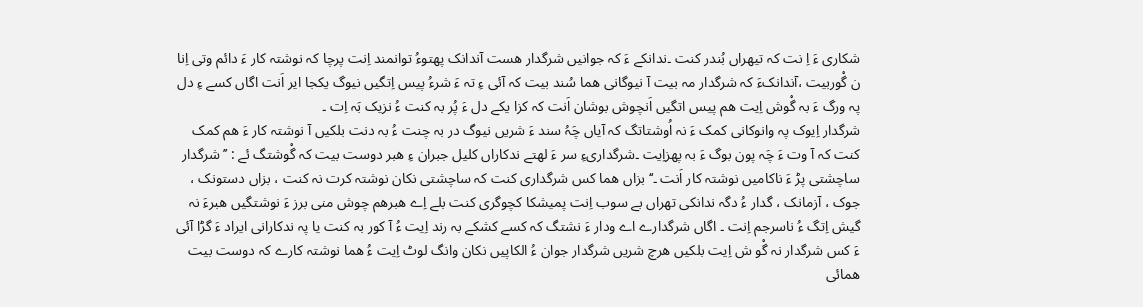شکاری ءَ اِ نت کہ تیھراں بُندر کنت ۔ندانکے ءَ کہ جوانیں شرگدار ھست آندانک پھتوءُ توانمند اِنت پرچا کہ نوشتہ کار ءَ دائم وتی اِنا ن گْوربیت ،آندانکءَ کہ شرگدار مہ بیت آ نیوگانی ھما سُند بیت کہ آئی ءِ تہ ءَ شرءُ پیس اِتگیں نیوگ یکجا ایر اَنت اگاں کسے ءِ دل پہ ورگ ءَ بہ گْوش اِیت ھم پیس اتگیں اَنچوش بوشان اَنت کہ کزا یکے دل ءَ پُر بہ کنت ءُ نزیک بَہ اِت ۔
شرگدار اِیوک پہ وانوکانی کمک ءَ نہ اُوشتاتگ کہ آیاں چَہُ سند ءَ شریں نیوگ در بہ چنت ءُ بہ دنت بلکیں آ نوشتہ کار ءَ ھم کمک کنت کہ آ وت ءَ چَہ پون بوگ ءَ بہ پھزاِیت ۔شرگداریءِ سر ءَ لھتے ندکاراں کلیل جبران ءِ ھبر دوست بیت کہ گْوشتگ ئے : ’’ شرگدار ساچشتی پڑ ءَ ناکامیں نوشتہ کار اَنت ۔‘‘ بزاں ھما کس شرگداری کنت کہ ساچشتی نکان نوشتہ کرت نہ کنت ، بزاں دستونک ، جوک ، آزمانک ، گدار ءُ دگہ ندانکی تھراں بے سوب اِنت پمیشکا کچوگری کنت بلے اِے ھبرھم چوش منی برز ءَ نوشتگیں ھبرءَ نہ گیش اِتگ ءُ ناسرجم اِنت ۔ اگاں شرگدارے اے ودار ءَ نشتگ کہ کسے کشکے بہ رند اِیت ءُ آ کور بہ کنت یا پہ ندکارانی ایراد ءَ گڑا آئی ءَ کس شرگدار نہ گْو ش اِیت بلکیں ھرچ شریں شرگدار جوان ءُ الکاپیں نکان وانگ لوٹ اِیت ءُ ھما نوشتہ کارے کہ دوست بیت ھمائی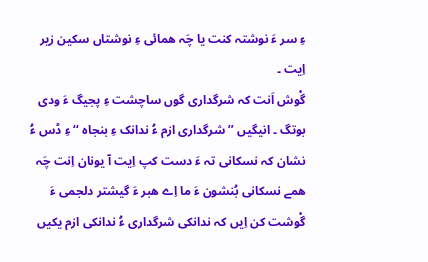ءِ سر ءَ نوشتہ کنت یا چَہ ھمائی ءِ نوشتاں سکین زیر اِیت ۔
گْوش اَنت کہ شرگداری گوں ساچشت ءِ پجیگ ءَ ودی بوتگ ۔ انیگیں ’’ شرگداری ازم ءُ ندانک ءِ بنجاہ ‘‘ءِ ڈس ءُ نشان کہ نسکانی تہ ءَ دست کپ اِیت آ یونان اِنت چَہ ھمے نسکانی بُنشون ءَ ما اِے ھبر ءَ گیشتر دلجمی ءَ گْوشت کن اِیں کہ ندانکی شرگداری ءُ ندانکی ازم یکیں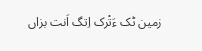زمین ٹک ءَتْرک اِتگ اَنت بزاں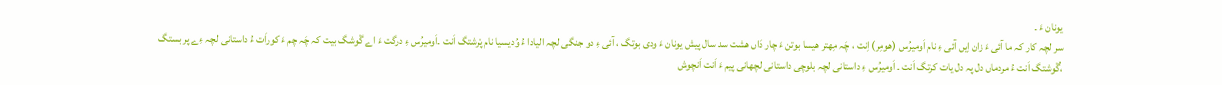یونان ءَ ۔
سر لچہ کار کہ ما آئی ءَ زان اِیں آئی ءِ نام اَومیرُس (ھومِر) اِنت ، چَہ مِھتر ھیسا بوتن ءَ چار دَاں ھشت سد سال پیش یونان ءَ ودی بوتگ ، آئی ءِ دو جنگی لچہ الیادا ءُ وُدیسیا نام پْرشتگ اَنت ۔اَومیرُس ءِ درگت ءَ اے گْوشگ بیت کہ چَہ چم ءَ کوراَت ءُ داستانی لچہ ءِے پر بستگ ،ُگْوشتگ اَنت ءُ مردماں دل پہ دل یات کرتگ اَنت ۔ اَومیرُس ءِ داستانی لچہ بلوچی داستانی لچھانی پیم ءَ اَنت اَنچوش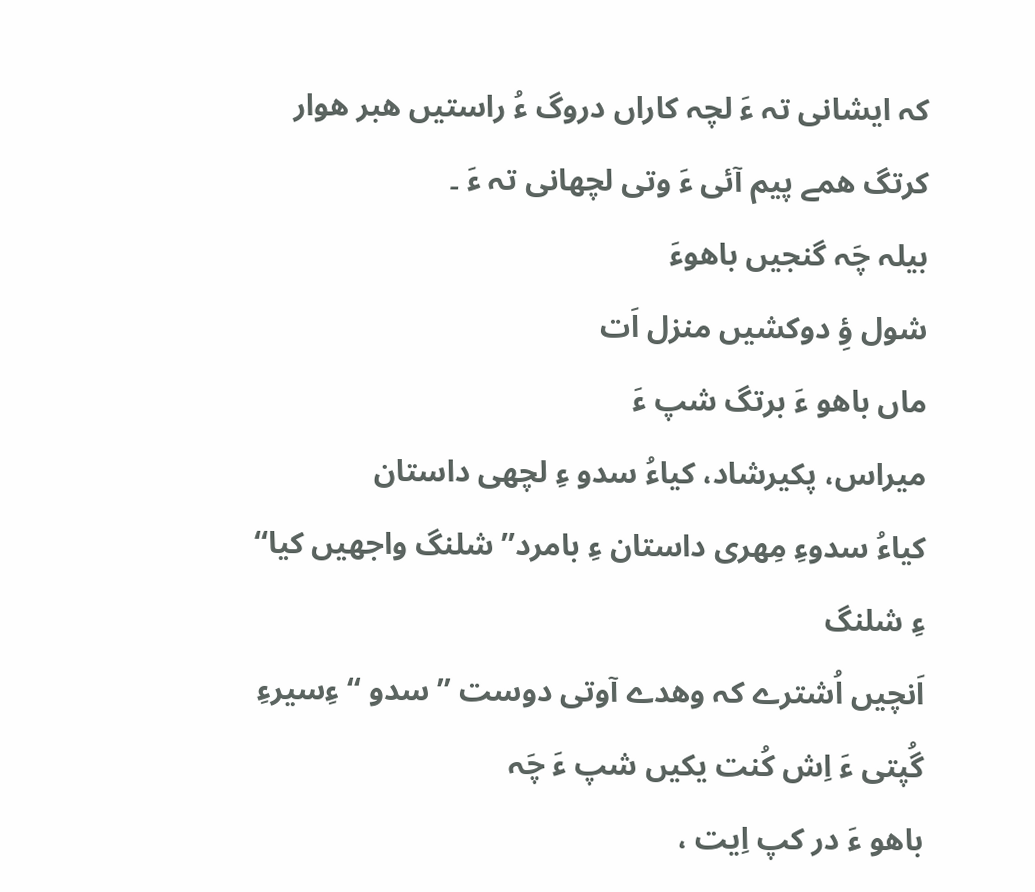کہ ایشانی تہ ءَ لچہ کاراں دروگ ءُ راستیں ھبر ھوار کرتگ ھمے پیم آئی ءَ وتی لچھانی تہ ءَ ۔
بیلہ چَہ گنجیں باھوءَ
شول ؤِ دوکشیں منزل اَت
ماں باھو ءَ برتگ شپ ءَ
میراس، پکیرشاد، کیاءُ سدو ءِ لچھی داستان
کیاءُ سدوءِ مِھری داستان ءِ بامرد’’ شلنگ واجھیں کیا‘‘ ءِ شلنگ
اَنچیں اُشترے کہ وھدے آوتی دوست ’’ سدو ‘‘ ءِسیرءِ گُپتی ءَ اِش کُنت یکیں شپ ءَ چَہ
باھو ءَ در کپ اِیت ،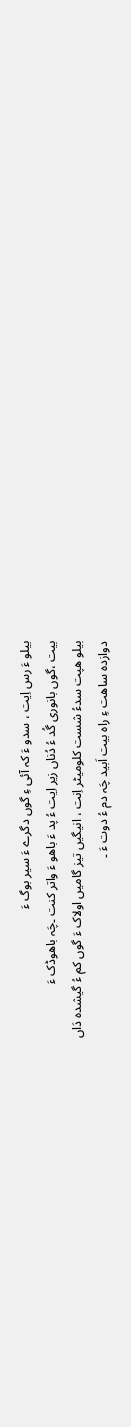بیلو ءَ رس اِیت ، سدو ءَ کہ آئی ءِ گوں دگرے ءَ سیر بوگ ءَ
بیت ،گوں بانوری گُد ءُ دُناں زیر اِیت ءُ پد ءَ باھو ءَ واتر کنت ۔چَہ باھوڈک ءَ
بیلو ھپت سدءُ شست کلومیٹر اِنت ، انیگیں تیز گامیں اولاک ءَ گوں کم ءُ گیشدہ دَاں
دوازدہ ساھت ءِ راہ بیت اَبید چَہ دم ءُ دوت ءَ ۔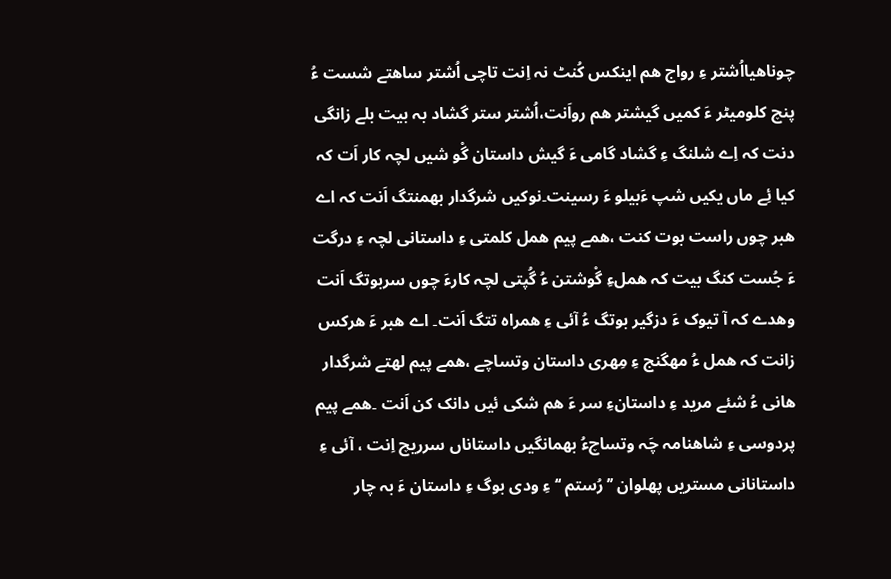چوناھیااُشتر ءِ رواج ھم اینکس کُنٹ نہ اِنت تاچی اُشتر ساھتے شست ءُ پنچ کلومیٹر ءَ کمیں گیشتر ھم رواَنت،اُشتر ستر گشاد بہ بیت بلے زانگی دنت کہ اِے شلنگ ءِ گشاد گامی ءَ گیش داستان گْو شیں لچہ کار اَت کہ کیا ئِے ماں یکیں شپ ءَبیلو ءَ رسینت۔نوکیں شرگدار بھمنتگ اَنت کہ اے ھبر چوں راست بوت کنت ،ھمے پیم ھمل کلمتی ءِ داستانی لچہ ءِ درگت ءَ جُست کنگ بیت کہ ھملءِ گْوشتن ءُ گُپتی لچہ کارءَ چوں سربوتگ اَنت وھدے کہ آ تیوک ءَ دزگیر بوتگ ءُ آئی ءِ ھمراہ تتگ اَنت۔ اے ھبر ءَ ھرکس زانت کہ ھمل ءُ مھگنج ءِ مِھری داستان وتساچے ،ھمے پیم لھتے شرگدار ھانی ءُ شئے مرید ءِ داستانءِ سر ءَ ھم شکی ئیں دانک کن اَنت ۔ھمے پیم پردوسی ءِ شاھنامہ چَہ وتساچءُ بھمانگیں داستاناں سرریچ اِنت ، آئی ءِ داستانانی مستریں پھلوان ’’ رُستم ‘‘ءِ ودی بوگ ءِ داستان ءَ بہ چار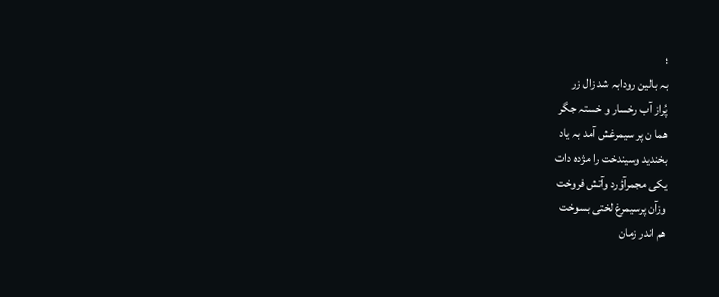؛
بہ بالین رودابہ شد زال زر
پُراز آب رخسار و خستہ جگر
ھما ن پر سیمرغش آمد بہ یاد
بخندید وسیندخت را مژدہ دات
یکی مجمرآؤرد وآتش فروخت
وزآن پرسیمرغ لختی بسوخت
ھم اندر زمان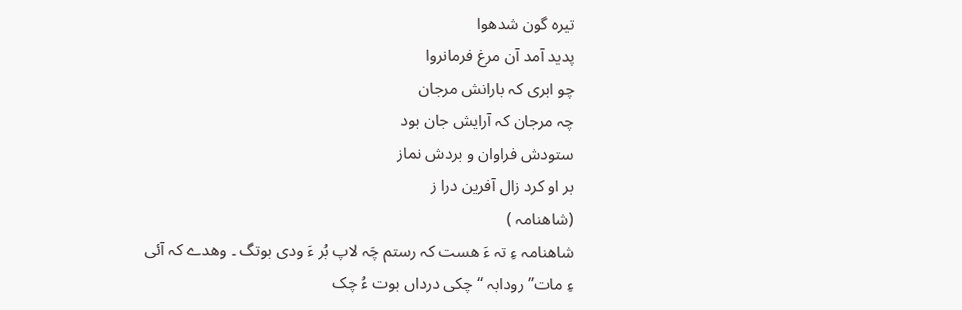تیرہ گون شدھوا
پدید آمد آن مرغ فرمانروا
چو ابری کہ بارانش مرجان
چہ مرجان کہ آرایش جان بود
ستودش فراوان و بردش نماز
بر او کرد زال آفرین درا ز
(شاھنامہ )
شاھنامہ ءِ تہ ءَ ھست کہ رستم چَہ لاپ بُر ءَ ودی بوتگ ۔ وھدے کہ آئی
ءِ مات’’ رودابہ ‘‘ چکی درداں بوت ءُ چک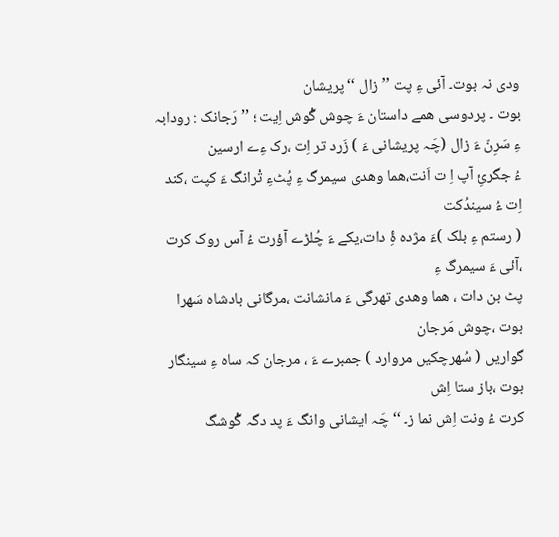ودی نہ بوت۔ آئی ءِ پت ’’ زال ‘‘پریشان
بوت ۔ پردوسی ھمے داستان ءَ چوش گْوش اِیت ؛ ’’ رَجانک : رودابہ ءِ سَرِنّ ءَ زال (چَہ پریشانی ءَ ) زَرد تر اِت ،رک ءِے ارسین
ءُ جگرئِ آپ اِ ت اَنت،ھما وھدی سیمرگ ءِ پُٹءِ تْرانگ ءَ کپت ،کند اِت ءُ سیندُکت
( رستم ءِ بلک )ءَ مژدہ ۂِ دات،یکے ءَ چُلڑے آؤرت ءُ آس روک کرت ،آئی ءَ سیمرگ ءِ
پٹ بن دات ، ھما وھدی تھرگی ءَ مانشانت ،مرگانی بادشاہ سَھرا بوت ،چوش مَرجان
گواریں ( سُھرچکیں مروارد ) جمبرے ءَ ، مرجان کہ ساہ ءِ سینگار بوت ،باز ستا اِش
کرت ءُ ونت اِش نما ز۔ ‘‘ چَہ ایشانی وانگ ءَ پد دگہ گْوشگ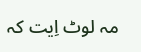مہ لوٹ اِیت کہ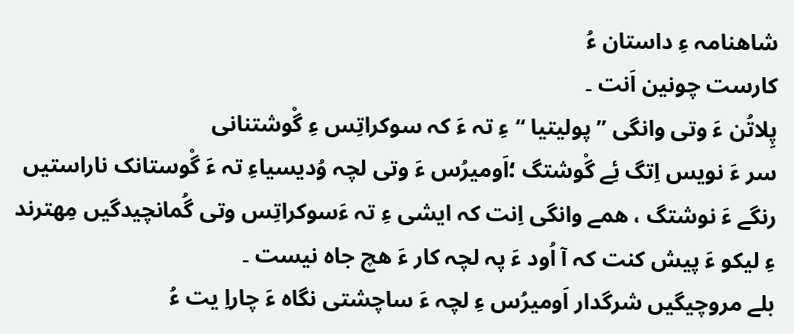شاھنامہ ءِ داستان ءُ
کارست چونین اَنت ۔
پِلاتُن ءَ وتی وانگی ’’ پولیتیا ‘‘ءِ تہ ءَ کہ سوکراتِس ءِ گْوشتنانی
سر ءَ نویس اِتگ ئِے گْوشتگ ؛اَومیرُس ءَ وتی لچہ وُدیسیاءِ تہ ءَ گْوستانک ناراستیں
رنگے ءَ نوشتگ ، ھمے وانگی اِنت کہ ایشی ءِ تہ ءَسوکراتِس وتی گُمانچیدگیں مِھترند
ءِ لیکو ءَ پیش کنت کہ آ اُود ءَ پہ لچہ کار ءَ ھچ جاہ نیست ۔
بلے مروچیگیں شرگدار اَومیرُس ءِ لچہ ءَ ساچشتی نگاہ ءَ چاراِ یت ءُ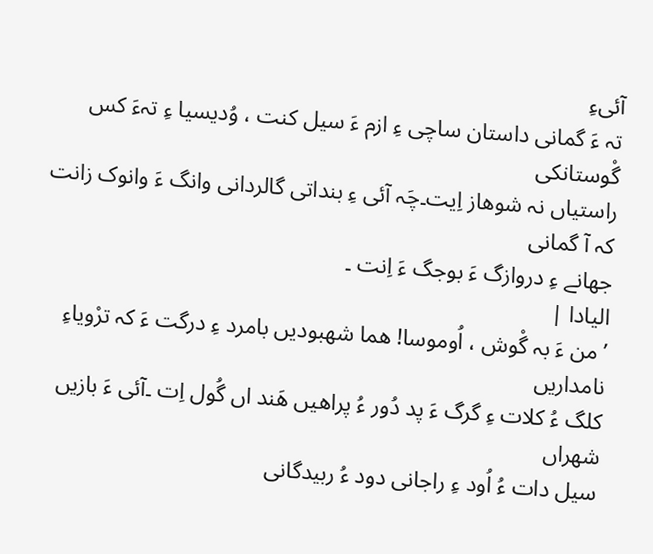آئیءِ
تہ ءَ گمانی داستان ساچی ءِ ازم ءَ سیل کنت ، وُدیسیا ءِ تہءَ کس گْوستانکی
راستیاں نہ شوھاز اِیت۔چَہ آئی ءِ بنداتی گالردانی وانگ ءَ وانوک زانت کہ آ گمانی
جھانے ءِ دروازگ ءَ بوجگ ءَ اِنت ۔
الیادا |
’ من ءَ بہ گْوش ، اُوموسا! ھما شھبودیں بامرد ءِ درگت ءَ کہ ترْویاءِ نامداریں
کلگ ءُ کلات ءِ گرگ ءَ پد دُور ءُ پراھیں ھَند اں گُول اِت ۔آئی ءَ بازیں شھراں
سیل دات ءُ اُود ءِ راجانی دود ءُ ربیدگانی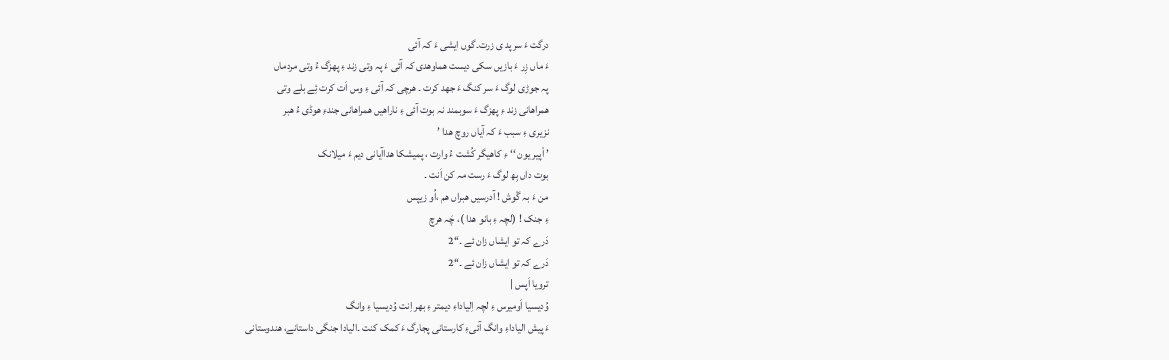درگت ءَ سرپد ی زرت۔گوں ایشی ءَ کہ آئی
ءَ ماں زِر ءَ بازیں سکی دیست ھماوھدی کہ آئی ءَ پہ وتی زند ءِ پھزگ ءُ وتی مردماں
پہ جوڑی لوگ ءَ سر کنگ ءَ جھد کرت ۔ ھرچی کہ آئی ءِ وس اَت کرت ئِے بلے وتی
ھمراھانی زند ءِ پھزگ ءَ سوبمند نہ بوت آئی ءِ ناراھیں ھمراھانی جندءِ ھوڈی ءُ ھبر
نزیری ءِ سبب ءَ کہ آیاں روچ ھدا ’
’ اْپیر یون ‘‘ ءِ کاھیگر کُشت ءُ وارت ، پمیشکا ھداآیانی دیم ءَ میلانک
بوت داں بِھ لوگ ءَ رست مہ کن اَنت ۔
من ءَ بہ گْوش ! آدرسیں ھبراں ھم ،اُو زیپس
ءِ جنک ! (لچہ ءِ بانو ھدا )، چَہ ھرچ
دَرے کہ تو ایشاں زان ئے ۔‘‘2
دَرے کہ تو ایشاں زان ئے ۔‘‘2
ترویا اَپس |
وُدیسیا اَومیرس ءِ لچہ اِلیاداءِ دیمتر ءِ بھر اِنت وُدیسیا ءِ وانگ
ءَ پیش الیاداءِ وانگ آئیءِ کارستانی پجارگ ءَ کمک کنت ۔الیادا جنگی داستانے، ھندوستانی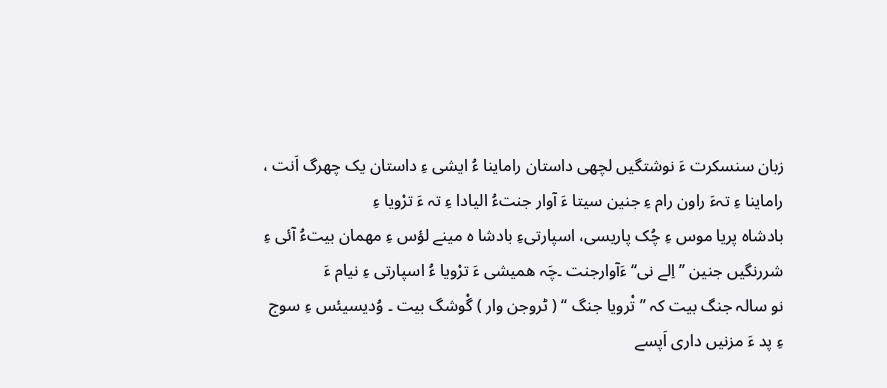زبان سنسکرت ءَ نوشتگیں لچھی داستان راماینا ءُ ایشی ءِ داستان یک چھرگ اَنت ،
راماینا ءِ تہءَ راون رام ءِ جنین سیتا ءَ آوار جنتءُ الیادا ءِ تہ ءَ ترْویا ءِ
بادشاہ پریا موس ءِ چُک پاریسی، اسپارتیءِ بادشا ہ مینے لؤس ءِ مھمان بیتءُ آئی ءِ
شررنگیں جنین ’’ اِلے نی‘‘ ءَآوارجنت ۔چَہ ھمیشی ءَ ترْویا ءُ اسپارتی ءِ نیام ءَ
نو سالہ جنگ بیت کہ ’’ تْرویا جنگ ‘‘ ( ٹروجن وار ) گْوشگ بیت ۔ وُدیسیئس ءِ سوج
ءِ پد ءَ مزنیں داری اَپسے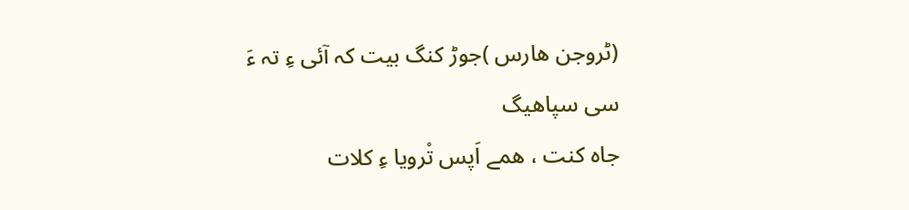(ٹروجن ھارس )جوڑ کنگ بیت کہ آئی ءِ تہ ءَ سی سپاھیگ
جاہ کنت ، ھمے اَپس تْرویا ءِ کلات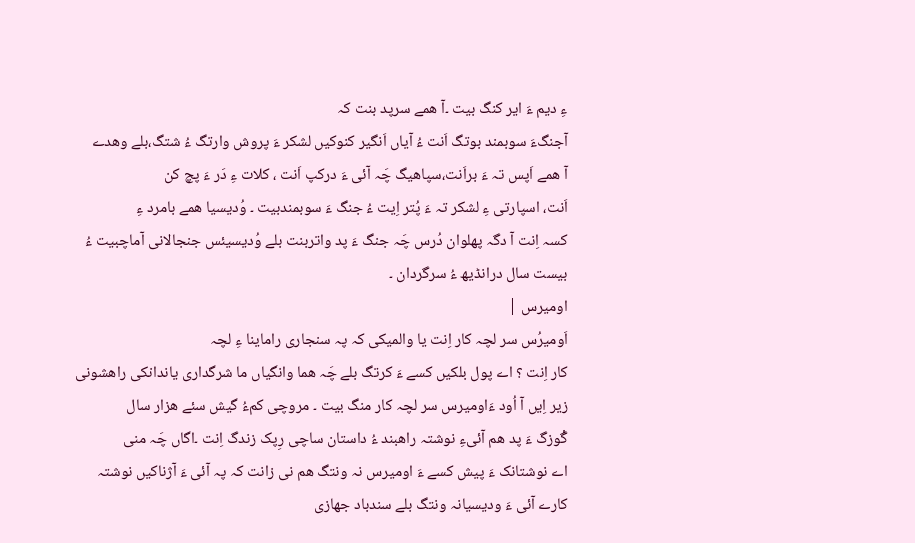ءِ دیم ءَ ایر کنگ بیت ۔آ ھمے سرپد بنت کہ
آجنگءَ سوبمند بوتگ اَنت ءُ آیاں اَنگیر کنوکیں لشکر ءَ پروش وارتگ ءُ شتگ،بلے وھدے
آ ھمے اَپس تہ ءَ براَنت،سپاھیگ چَہ آئی ءَ درکپ اَنت ، کلات ءِ دَر ءَ پچ کن
اَنت، اسپارتی ءِ لشکر تہ ءَ پُتر اِیت ءُ جنگ ءَ سوبمندبیت ۔ وُدیسیا ھمے بامرد ءِ
کسہ اِنت آ دگہ پھلوان دُرس چَہ جنگ ءَ پد واتربنت بلے وُدیسیئس جنجالانی آماچبیت ءُ
بیست سال درانڈیھ ءُ سرگردان ۔
اومیرس |
اَومیرُس سر لچہ کار اِنت یا والمیکی کہ پہ سنجاری راماینا ءِ لچہ
کار اِنت ؟ اے پول بلکیں کسے ءَ کرتگ بلے چَہ ھما وانگیاں ما شرگداری یاندانکی راھشونی
زیر اِیں آ اُود ءَاومیرس سر لچہ کار منگ بیت ۔ مروچی کمءُ گیش سئے ھزار سال
گْوزگ ءَ پد ھم آئیءِ نوشتہ راھبند ءُ داستان ساچی رِپک زندگ اِنت ۔اگاں چَہ منی
اے نوشتانک ءَ پیش کسے ءَ اومیرس نہ ونتگ ھم نی زانت کہ پہ آئی ءَ آژناکیں نوشتہ
کارے آئی ءَ ودیسیانہ ونتگ بلے سندباد جھازی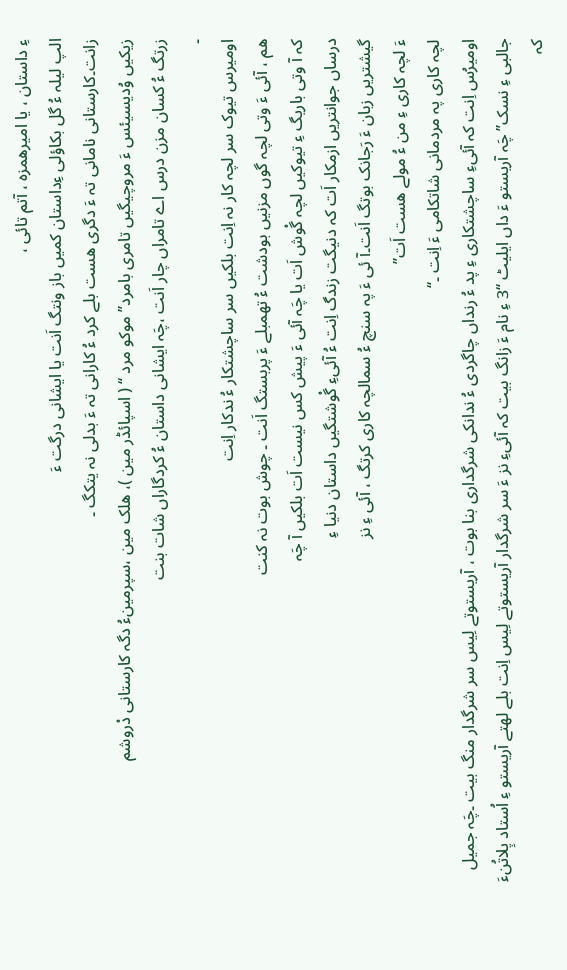ءِ داستان ، یا امیرھمزہ ، آتم تائی ،
الپ لیلہ ءُ گل بکاؤلی ءِداستان کمیں باز ونتگ اَنت یا ایشانی درگت ءَ
زانت۔کارستانی نامانی تہ ءَ دگری ھست بلے کرد ءُ کارانی تہ ءَ بدلی نہ یتکگ ۔
زیکیں وُدیسیئس ءَ مروچیگیں تامری بامرد’’ موکو مرد ‘‘ ( اسپائڈر مین )، ھلک مین ،سپرمینءُ دگہ کارستانی دْروشم
زرتگ ءُ کسان مزن درس اے تامراں چار اَنت ،چَہ ایشانی داستان ءُ کردگاراں شات بنت
۔
اومیرس تیوک سر لچہ کار نہ اِنت بلکیں سر ساچشتکار ءُ ندکار اِنت
ھم ، آئی ءَ وتی لچہ گوں مزنیں بودشت ءُ تھمبلے ءَ پربستگ اَنت ۔ چوش بوت نہ کنت
کہ آ وتی باریگ ءِ تیوکیں لچہ گْوش اَت یا چَہ آئی ءَ پیش کس نیست اَت بلکیں آ چَہ
درساں جوانتریں ازمکار اَت کہ دنیگت زندگ اِنت ءُ آئیءِ گْوشتگیں داستان دنیا ءِ
گیشتریں زبان ءَ رَجانک بوتگ اَنت۔آ ئی ءَ پہ سنچ ءُ سمالچہ کاری کرتگ ، آئی ءِ نز
ءَ لچہ کاری ءِ من ءُ مولے ھست اَت’’
لچہ کاری پہ مردمانی شاتکامی ءَ اِنت ۔‘‘
اومیرُس اِنت کہ آئیءِ ساچشتکاری ءِ پد ءُ رنداں چاگردی ءُ ندانکی شرگداری بنا بوت ، آریستوتے لِیس سر شرگدار منگ بیت ۔چَہ جمیل جالبی ءِ نسک’’ چَہ آریستو ءَ داں ایلیٹ ‘‘3 ءِ نام ءَ زانگ بیت کہ آئیءِ نز ءَ سر شرگدار آریستوتے لِیس اِنت بلے لھتے آریستو ءِ اُستاد پِلاتُنءَ کہ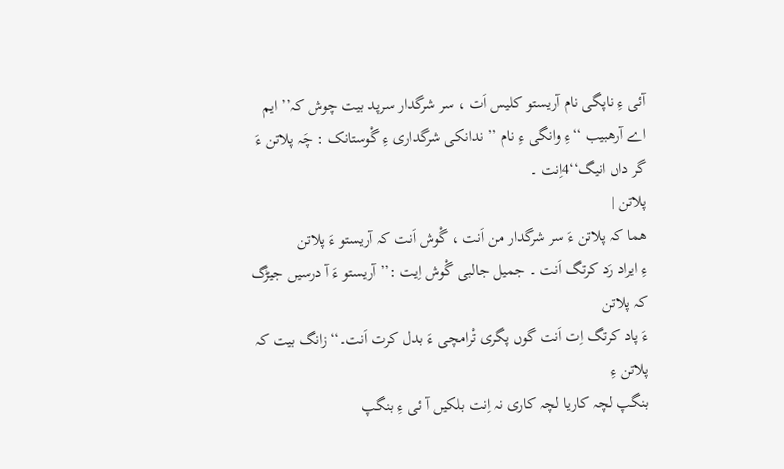آئی ءِ ناپگی نام آریستو کلیس اَت ، سر شرگدار سرپد بیت چوش کہ’’ ایم اے آرھبیب ‘‘ءِ وانگی ءِ نام ’’ ندانکی شرگداری ءِ گْوستانک : چَہ پلاتن ءَ گر داں انیگ‘‘4اِنت ۔
پلاتن |
ھما کہ پلاتن ءَ سر شرگدار من اَنت ، گْوش اَنت کہ آریستو ءَ پلاتن
ءِ ایراد رَد کرتگ اَنت ۔ جمیل جالبی گْوش اِیت :’’ آریستو ءَ آ درسیں جیڑگ کہ پلاتن
ءَ پاد کرتگ اِت اَنت گوں پگری تْرامچی ءَ بدل کرت اَنت۔‘‘زانگ بیت کہ پلاتن ءِ
بنگپ لچہ کاریا لچہ کاری نہ اِنت بلکیں آ ئی ءِ بنگپ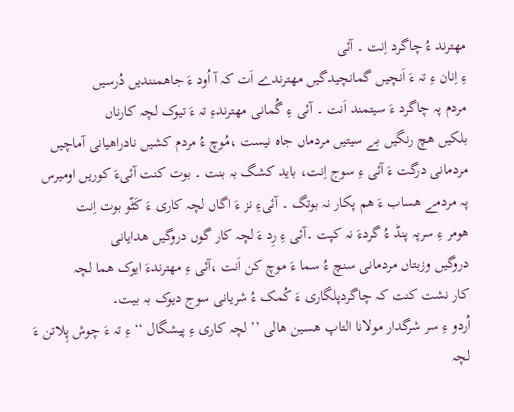مھترند ءُ چاگرد اِنت ۔ آئی
ءِ اِنان ءِ تہ ءَ اَنچیں گمانچیدگیں مھترندے اَت کہ آ اُود ءَ جاھمنندیں دُرسیں
مردم پہ چاگرد ءَ سیتمند اَنت ۔ آئی ءِ گُمانی مھترندءِ تہ ءَ تیوک لچہ کارناں
بلکیں ھچ رنگیں بے سیتیں مردماں جاہ نیست ،مُوچ ءُ مردم کشیں نادراھیانی آماچیں
مردمانی درگت ءَ آئی ءِ سوج اِنت، باید کشگ بہ بنت ۔ بوت کنت آئیءَ کوریں اومیرس
پہ مردمے ھساب ءَ ھم پکار نہ بوتگ ۔ آئیءِ نز ءَ اگاں لچہ کاری ءَ کَٹّو بوت اِنت
ھومر ءِ سرپہ پنڈ ءُ گردءَ نہ کپت ۔آئی ءِ رِد ءَ لچہ کار گوں دروگیں ھدایانی
دروگیں وزبتاں مردمانی سنچ ءُ سما ءَ موچ کن اَنت ،آئی ءِ مھترندءَ ایوک ھما لچہ
کار نشت کنت کہ چاگردپلگاری ءَ کُمک ءُ شریانی سوج دیوک بہ بیت۔
اُردو ءِ سر شرگدار مولانا التاپ ھسین ھالی ’’ لچہ کاری ءِ پیشگال ‘‘ ءِ تہ ءَ چوش پِلاتن ءَ لچہ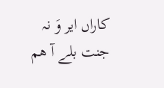کاراں ایر وَ نہ
جنت بلے آ ھم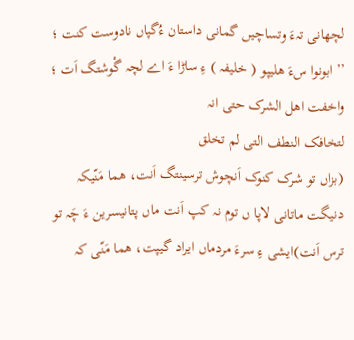لچھانی تہءَ وتساچیں گمانی داستان ءُگپاں نادوست کنت ؛
’’ ابونوا سءَ ھلیپو ( خلیفہ ) ءِ ساڑا ءَ اے لچہ گْوشتگ اَت ؛
واخفت اھل الشرک حتی انہ
لتخافک النطف التی لم تخلق
(بزاں تو شرک کنوک اَنچوش ترسینتگ اَنت، ھما مَنّیکہ دنیگت ماتانی لاپا ں توم نہ کپ اَنت ماں پتانیسرین ءَ چَہ تو ترس اَنت)ایشی ءِ سرءَ مردماں ایراد گیپت، ھما مَنّی کہ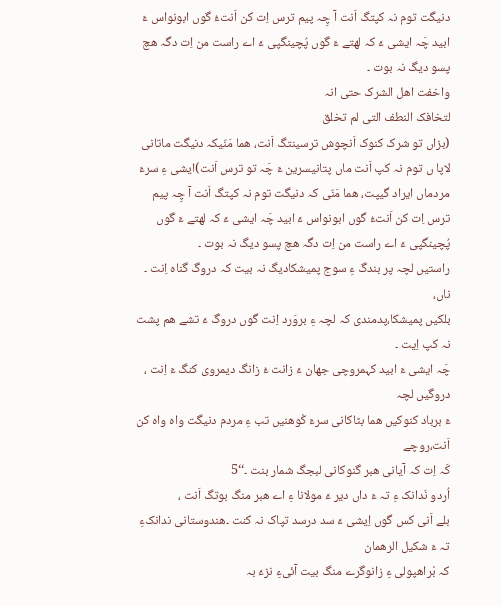دنیگت توم نہ کپتگ اَنت آ چِہ پیم ترس اِت کن اَنتءُ گوں ابونواس ءَ ابید چَہ ایشی ءَ کہ لھتے ءَ گوں پُچینگپی ءَ اے راست من اِت دگہ ھچ پسو دیگ نہ بوت ۔
واخفت اھل الشرک حتی انہ
لتخافک النطف التی لم تخلق
(بزاں تو شرک کنوک اَنچوش ترسینتگ اَنت، ھما مَنّیکہ دنیگت ماتانی لاپا ں توم نہ کپ اَنت ماں پتانیسرین ءَ چَہ تو ترس اَنت)ایشی ءِ سرءَ مردماں ایراد گیپت، ھما مَنّی کہ دنیگت توم نہ کپتگ اَنت آ چِہ پیم ترس اِت کن اَنتءُ گوں ابونواس ءَ ابید چَہ ایشی ءَ کہ لھتے ءَ گوں پُچینگپی ءَ اے راست من اِت دگہ ھچ پسو دیگ نہ بوت ۔
راستیں لچہ پر بندگ ءِ سوج پمیشکادیگ نہ بیت کہ دروگ گناہ اِنت ۔ ناں،
بلکیں پمیشکا،پدمندی کہ لچہ ءِ بروَرد اِنت گوں دروگ ءَ تشے ھم پشت نہ کپ اِیت ۔
چَہ ایشی ءَ ابید کہمروچی جھان ءَ زانت ءُ زانگ دیمروی کنگ ءَ اِنت ، دروگیں لچہ
ءَ برباد کنوکیں ھما بٹاکانی سرءَ کْوھنیں تب ءِ مردم دنیگت واہ واہ کن اَنت،روچے
کَہ اِت کہ آیانی ھبر گنوکانی لبجگ شمار بنت ۔‘‘5
اُردو نَدانک ءِ تہ ءَ داں دیر ءَ مولانا ءِ اے ھبر منگ بوتگ اَنت ،
بلے اَنی کس گوں اِیشی ءَ سد درسد تپاک نہ کنت ۔ھندوستانی ندانکءِ تہ ءَ شکیل الرھمان
کہ بْراھپولی ءِ زانوگرے منگ بیت آئیءِ نزءَ بہ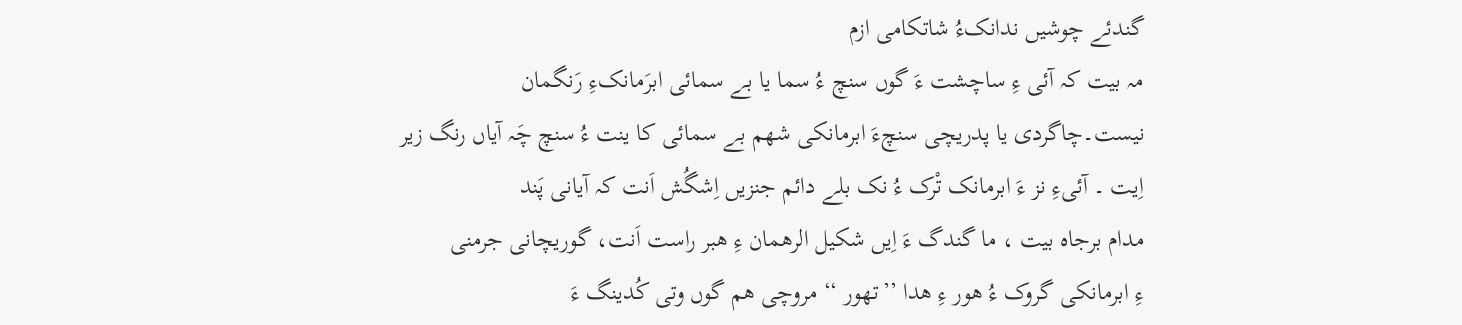گندئے چوشیں ندانکءُ شاتکامی ازم
مہ بیت کہ آئی ءِ ساچشت ءَ گوں سنچ ءُ سما یا بے سمائی ابرَمانکءِ رَنگمان
نیست۔چاگردی یا پدریچی سنچءَ ابرمانکی شھم بے سمائی کا ینت ءُ سنچ چَہ آیاں رنگ زیر
اِیت ۔ آئیءِ نز ءَ ابرمانک تْرک ءُ نک بلے دائم جنزیں اِشگُش اَنت کہ آیانی پَند
مدام برجاہ بیت ، ما گندگ ءَ اِیں شکیل الرھمان ءِ ھبر راست اَنت، گوریچانی جرمنی
ءِ ابرمانکی گروک ءُ ھور ءِ ھدا ’’تھور ‘‘ مروچی ھم گوں وتی کُدینگ ءَ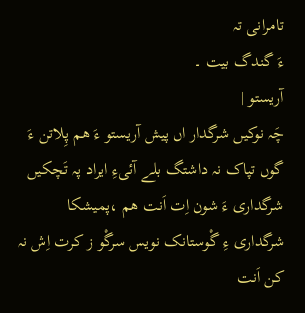تامرانی تہ
ءَ گندگ بیت ۔
آریستو |
چَہ نوکیں شرگدار اں پیش آریستو ءَ ھم پِلاتن ءَ گوں تپاک نہ داشتگ بلے آئیءِ ایراد پہ تَچکیں شرگداری ءَ شون اِت اَنت ھم ،پمیشکا شرگداری ءِ گْوستانک نویس سرگْو ز کرت اِش نہ کن اَنت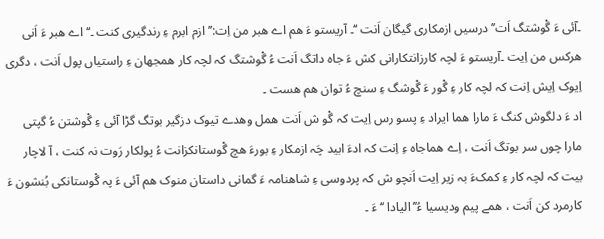۔آئی ءَ گْوشتگ اَت’’ درسیں ازمکاری گیگان اَنت ‘‘۔ آریستو ءَ ھم اے ھبر من اِت:’’ ازم ابرم ءِ رندگیری کنت ۔‘‘اے ھبر ءَ اَنی ھرکس من اِیت ۔آریستو ءَ لچہ کارزانتکارانی کش ءَ جاہ داتگ اَنت ءُ گْوشتگ کہ لچہ کار ھمجھان ءِ راستیاں پول اَنت ، دگری اِیوک اِیش اِنت کہ لچہ کار ءِ گْور ءَ گْوشگ ءِ سنچ ءُ توان ھم ھست ۔
اد ءَ دلگوش کنگ ءَ مارا ھما ایراد ءِ پسو رس اِیت کہ گْو ش اَنت ھمل وھدے تیوک دزگیر بوتگ گڑا آئی ءِ گْوشتن ءُ گپتی مارا چوں سر بوتگ اَنت ، اِے ھماجاہ ءِ اِنت کہ ادءَ ابید چَہ ازمکار ءِ بورءَ ھچ گْوستانکزانت ءُ پولکار رَوت نہ کنت ، آ لاچار بیت کہ لچہ کار ءِ کمکءَ بہ زیر اِیت اَنچو ش کہ پردوسی ءِ شاھنامہ ءَ گمانی داستان منوک ھم آئی ءَ پہ گْوستانکی بُنشون ءَ کارمرد کن اَنت ، ھمے پیم ودیسیا ءُ’’الیادا ‘‘ ءَ ۔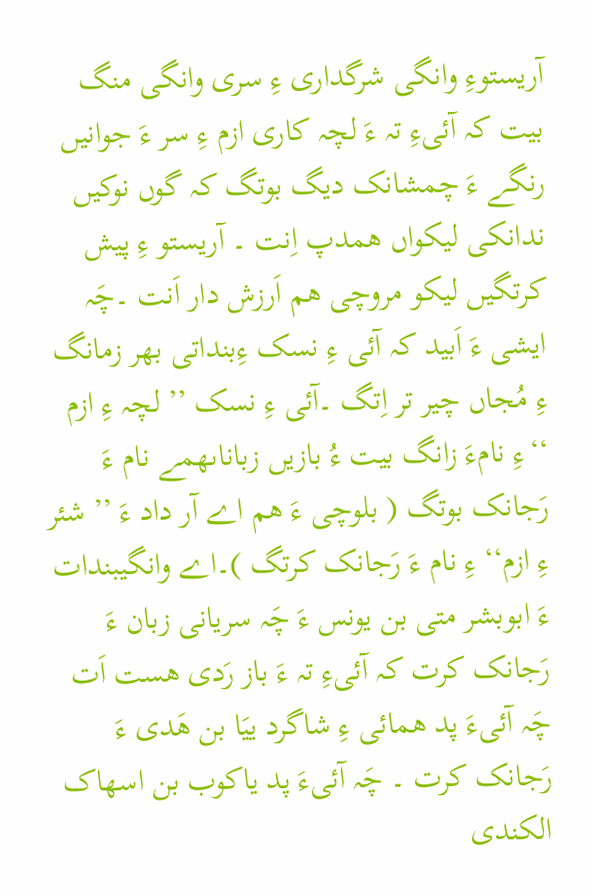آریستوءِ وانگی شرگداری ءِ سری وانگی منگ بیت کہ آئیءِ تہ ءَ لچہ کاری ازم ءِ سر ءَ جوانیں رنگے ءَ چمشانک دیگ بوتگ کہ گوں نوکیں ندانکی لیکواں ھمدپ اِنت ۔ آریستو ءِ پیش کرتگیں لیکو مروچی ھم اَرزش دار اَنت ۔چَہ ایشی ءَ اَبید کہ آئی ءِ نسک ءِبنداتی بھر زمانگ ءِ مُجاں چیر تر اِتگ ۔آئی ءِ نسک ’’ لچہ ءِ ازم ‘‘ءِ نامءَ زانگ بیت ءُ بازیں زباناںھمے نام ءَ رَجانک بوتگ ( بلوچی ءَ ھم اے آر داد ءَ ’’ شئر ءِ ازم‘‘ ءِ نام ءَ رَجانک کرتگ )۔اے وانگیبندات ءَ ابوبشر متی بن یونس ءَ چَہ سریانی زبان ءَ رَجانک کرت کہ آئیءِ تہ ءَ باز رَدی ھست اَت چَہ آئیءَ پد ھمائی ءِ شاگرد ییَا بن ھَدی ءَ رَجانک کرت ۔ چَہ آئیءَ پد یاکوب بن اسھاک الکندی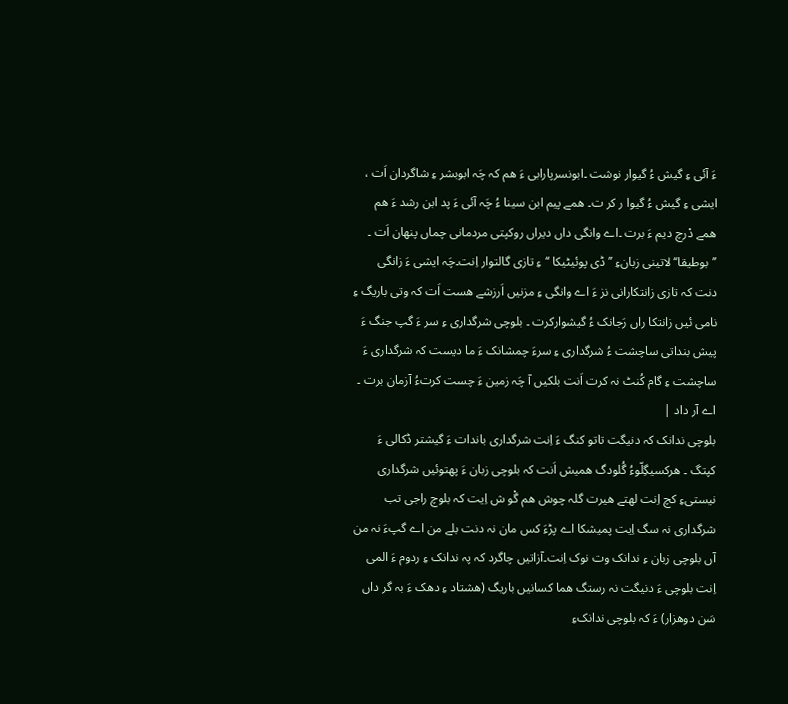ءَ آئی ءِ گیش ءُ گیوار نوشت ۔ابونسرپارابی ءَ ھم کہ چَہ ابوبشر ءِ شاگردان اَت ، ایشی ءِ گیش ءُ گیوا ر کر ت۔ ھمے پیم ابن سینا ءُ چَہ آئی ءَ پد ابن رشد ءَ ھم ھمے دْرچ دیم ءَ برت ۔اے وانگی داں دیراں روکپتی مردمانی چماں پنھان اَت ۔ ’’بوطیقا‘‘ لاتینی زبانءِ ’’ڈی پوئیٹیکا ‘‘ ءِ تازی گالتوار اِنت۔چَہ ایشی ءَ زانگی دنت کہ تازی زانتکارانی نز ءَ اے وانگی ءِ مزنیں اَرزشے ھست اَت کہ وتی باریگ ءِ نامی ئیں زانتکا راں رَجانک ءُ گیشوارکرت ۔ بلوچی شرگداری ءِ سر ءَ گپ جنگ ءَ پیش بنداتی ساچشت ءُ شرگداری ءِ سرءَ چمشانک ءَ ما دیست کہ شرگداری ءَ ساچشت ءِ گام کُنٹ نہ کرت اَنت بلکیں آ چَہ زمین ءَ چست کرتءُ آزمان برت ۔
اے آر داد |
بلوچی ندانک کہ دنیگت تاتو کنگ ءَ اِنت شرگداری باندات ءَ گیشتر ڈکالی ءَ کپتگ ۔ ھرکسیگِلّوءُ گُلودگ ھمیش اَنت کہ بلوچی زبان ءَ پھتوئیں شرگداری نیستیءِ کچ اِنت لھتے ھیرت گلہ چوش ھم گْو ش اِیت کہ بلوچ راجی تب شرگداری نہ سگ اِیت پمیشکا اے پڑءَ کس مان نہ دنت بلے من اے گپءَ نہ من آں بلوچی زبان ءِ ندانک وت نوک اِنت۔آزاتیں چاگرد کہ پہ ندانک ءِ ردوم ءَ المی اِنت بلوچی ءَ دنیگت نہ رستگ ھما کسانیں باریگ (ھشتاد ءِ دھک ءَ بہ گر داں سَن دوھزار) ءَ کہ بلوچی ندانکءِ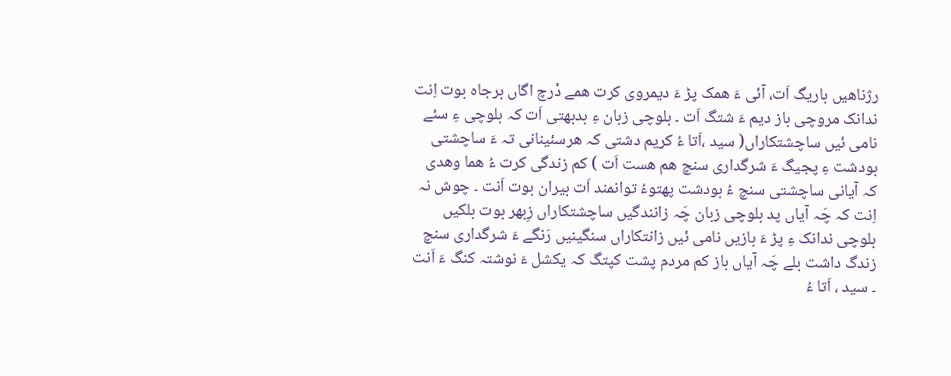رژناھیں باریگ اَت، آئی ءَ ھمک پڑ ءَ دیمروی کرت ھمے دْرچ اگاں برجاہ بوت اِنت ندانک مروچی باز دیم ءَ شتگ اَت ۔ بلوچی زبان ءِ بدبھتی اَت کہ بلوچی ءِ سئے نامی ئیں ساچشتکاراں( سید ،اَتا ءُ کریم دشتی کہ ھرسئینانی تہ ءَ ساچشتی بودشت ءِ پجیگ ءَ شرگداری سنچ ھم ھست اَت ) کم زندگی کرت ءُ ھما وھدی کہ آیانی ساچشتی سنچ ءُ بودشت پھتوءُ توانمند اَت بیران بوت اَنت ۔ چوش نہ اِنت کہ چَہ آیاں پد بلوچی زبان چَہ زانندگیں ساچشتکاراں زِبھر بوت بلکیں بلوچی ندانک ءِ پڑ ءَ بازیں نامی ئیں زانتکاراں سنگینیں رَنگے ءَ شرگداری سنچ زندگ داشت بلے چَہ آیاں باز کم مردم پشت کپتگ کہ یکشل ءَ نوشتہ کنگ ءَ اَنت ۔ سید ، اَتا ءُ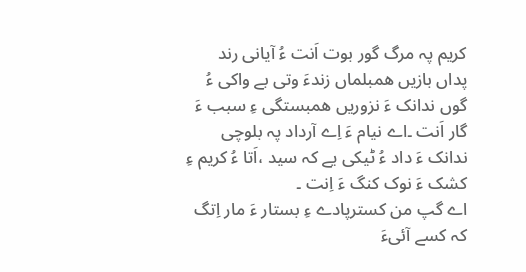کریم پہ مرگ گور بوت اَنت ءُ آیانی رند پداں بازیں ھمبلماں زندءَ وتی بے واکی ءُ گوں ندانک ءَ نزوریں ھمبستگی ءِ سبب ءَ گار اَنت ۔اے نیام ءَ اِے آرداد پہ بلوچی ندانک ءَ داد ءُ ٹیکی یے کہ سید ،اَتا ءُ کریم ءِ کشک ءَ نوک کنگ ءَ اِنت ۔
اے گپ من کسترپادے ءِ بستار ءَ مار اِتگ کہ کسے آئیءَ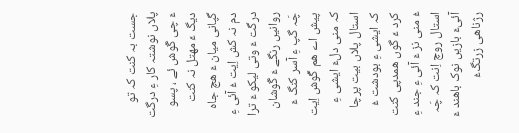جست بہ کنت کہ تو پلاں نوشتہ کار ءِ درگت ءَ چی گْوش ئے ، پسو دیگ ءَ مھتل نہ کنت گپانی میان ءَ ھچ جاہ دم نہ کش اِیت ءُ آئی ءِ درگت ءَ وتی لیکو ءَ ترا روانیں رنگے ءَ گْوشان چَہ گپ ءِ آسر کنگ ءَ پیش اے ھم گْوش اِیت کہ منی دلءَ ایشی ءِ استال پلاں بیت پرچا کہ ایشی ءِ بودشت ءُ کرد ءَ گوں ھمدپی کنت ءُ منی نز ءَ آئی ءِ جند ءِ استال روچ اِنت کہ چَہ آئیءَ بازیں نوک باھند ءَ رژناھی زرتگءُ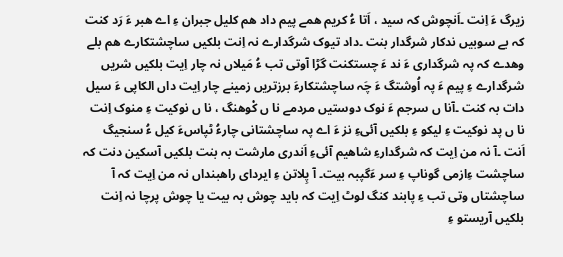زیرگ ءَ اِنت ۔اَنچوش کہ سید ، اَتا ءُ کریم ھمے پیم داد ھم کلیل جبران ءِ اے ھبر ءَ رَد کنت کہ بے سوبیں ندکار شرگدار بنت ۔داد تیوک شرگدارے نہ اِنت بلکیں ساچشتکارے ھم بلے وھدے کہ پہ شرگداری ءَ ند ءَ چستکنت گڑا آوتی تب ءُ مَیلاں نہ چار اِیت بلکیں شریں شرگدارے ءِ پیم ءَ پہ اُوشتگ ءَ چَہ ساچشتکارءَ برزتریں زمینے چار اِیت داں الکاپی ءَ سیل دات بہ کنت ۔آنا ں سرجم ءَ نوک دوستیں مردمے نا ں کْوھنگ ، نا ں نوکیت ءِ منوک اِنت نا ں پد نوکیت ءِ لیکو ءِ بلکیں آئیءِ نز ءَ اے پہ ساچشتانی چارءُ ٹپاسءَ کیل ءُ سنجیگ اَنت ۔آ نہ من اِیت کہ شرگدارءِ شاھیم آئیءِ اَندری مارشت بہ بنت بلکیں آسکین دنت کہ ساچشت ءِازمی گوناپ ءِ سر ءَگپبہ بیت۔ آ پِلاتن ءِ ایردای راھبنداں نہ من اِیت کہ آ ساچشتاں وتی تب ءِ پابند کنگ لوٹ اِیت کہ باید چوش بہ بیت یا چوش پرچا نہ اِنت بلکیں آریستو ءِ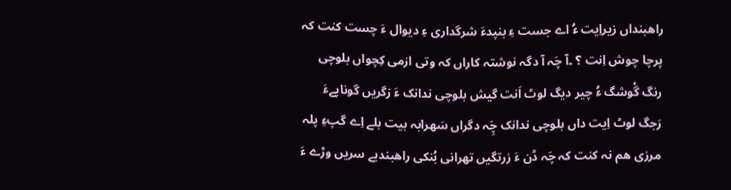راھبنداں زیراِیت ءُ اے جست ءِ بنپدءَ شرگداری ءِ دیوال ءَ چست کنت کہ پرچا چوش اِنت ؟ ۔آ چَہ آ دگہ نوشتہ کاراں کہ وتی ازمی کِچواں بلوچی رنگ گْوشگ ءُ چیر دیگ لوٹ اَنت گیش بلوچی ندانک ءَ زگریں گوناپےءَ رَجگ لوٹ اِیت داں بلوچی ندانک چَِہ دگراں سَھرابہ بیت بلے اِے گپءِ پلہ مرزی ھم نہ کنت کہ چَہ ڈن ءَ زرتگیں تھرانی بُنکی راھبندبے سریں وڑے ءَ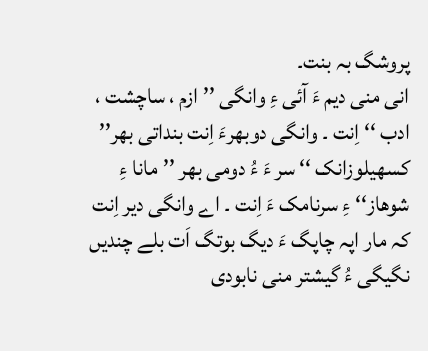پروشگ بہ بنت۔
انی منی دیم ءَ آئی ءِ وانگی ’’ ازم ، ساچشت ، ادب ‘‘ اِنت ۔ وانگی دوبھرءَ اِنت بنداتی بھر’’ کسھیلوزانک ‘‘ سر ءَ ءُ دومی بھر ’’مانا ءِ شوھاز‘‘ ءِ سرنامک ءَ اِنت ۔ اے وانگی دیر اِنت کہ مار اپہ چاپگ ءَ دیگ بوتگ اَت بلے چندیں نگیگی ءُ گیشتر منی نابودی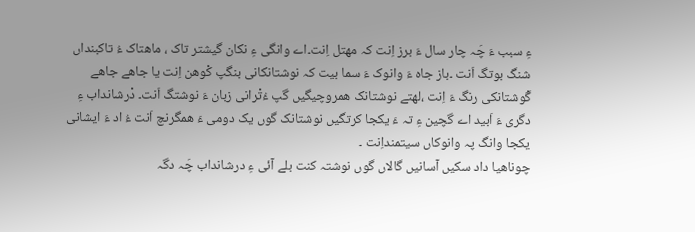ءِ سبب ءَ چَہ چار سال ءَ برز اِنت کہ مھتل اِنت۔اے وانگی ءِ نکان گیشتر تاک ، ماھتاک ءُ تاکبنداں شنگ بوتگ اَنت ۔باز جاہ ءَ وانوک ءَ سما بیت کہ نوشتانکانی بنگپ کْوھن اِنت یا جاھے جاھے گْوشتانکی رنگ ءَ اِنت ،لھتے نوشتانک ھمروچیگیں گپ ءُتْرانی زبان ءَ نوشتگ اَنت۔ دْرشانداب ءِ دگری ءَ اَبید اے گچین ءِ تہ ءَ یکجا کرتگیں نوشتانک گوں یک دومی ءَ ھمگرنچ اَنت ءُ اد ءَ ایشانی یکجا وانگ پہ وانوکاں سیتمنداِنت ۔
چوناھیا داد سکیں آسانیں گالاں گوں نوشتہ کنت بلے آئی ءِ درشانداب چَہ دگہ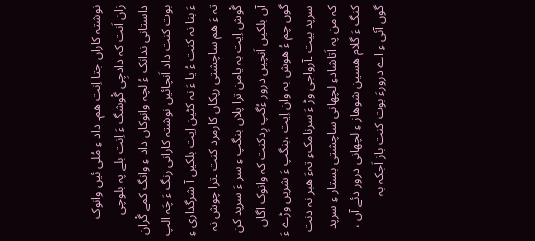نوشتہ کاراں جتا اِنت ھم۔ داد ءِ مُلی ئیں وانوک زان اَنت کہ دادچِی گْوشگ ءَ اِنت بلے پہ بلوچی داستانی ندانک ءُ لچہ وانوکاں داد ءِ وانگ کمے گْران بوت کنت داد اَنچائیں نوشتہ کارانی رنگ ءَ چَہ الپ ءَ بنا نہ کنت ءُ یا ءَ نہ کٹین اِیت بلکیں آ شرگداری ءِ تہ ءَ ھم ساچشتی رپکاں کارمرد کنت ۔ترا چوش نہ گْوش اِیت بہ یامن ترا پلاں بنگپ ءِ سر ءَ سرپد کن آں بلکیں اَنچیں درور ءُگپ رِدکنت کہ وانوک اگاں گوں چم ءُ ھوش بہ وان اِیت ،بنگپ ءَ شریں وڑے ءَ سرپد بیت ۔آرواجی وڑ ءَ سرنامکءِ تہءَ ھبر نہ دنت کہ من پہ اَتاشادءِ لچھانی ساچشتی بستار ءِ سرپد کنگ ءَ گلام ھسین شوھاز ءِ لچھانی درور دئے آں ، گوں آئی ءِ اے درورءَ بوت کنت باز اَجکہ بہ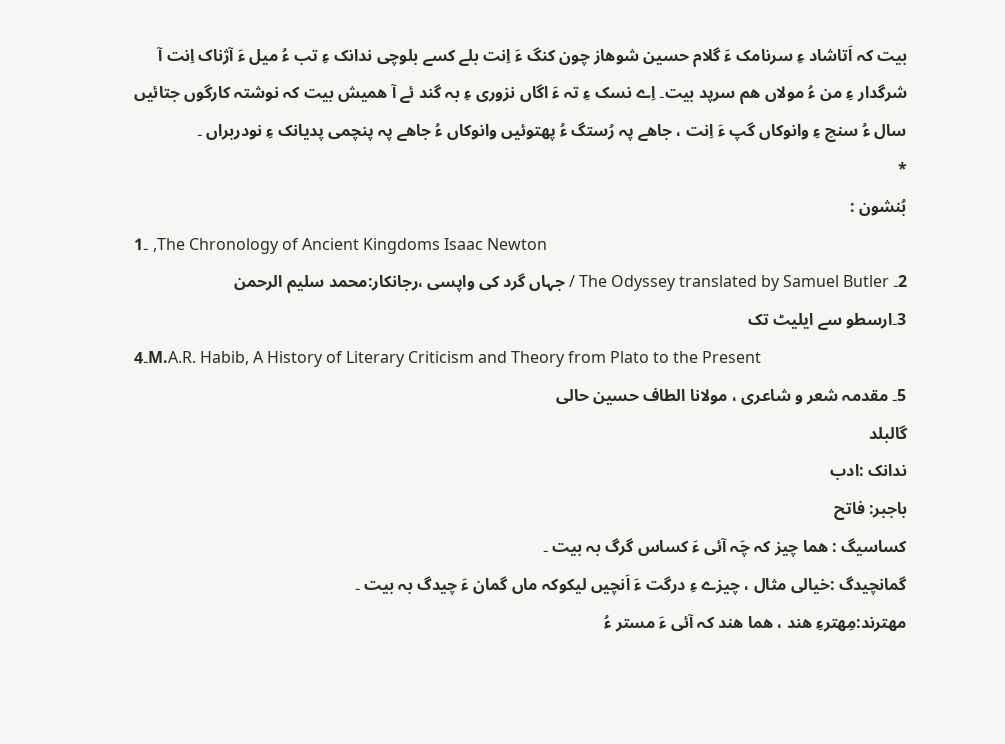بیت کہ اَتاشاد ءِ سرنامک ءَ گلام حسین شوھاز چون کنگ ءَ اِنت بلے کسے بلوچی ندانک ءِ تب ءُ میل ءَ آژناک اِنت آ شرگدار ءِ من ءُ مولاں ھم سرپد بیت۔ اِے نسک ءِ تہ ءَ اگاں نزوری ءِ بہ گند ئے آ ھمیش بیت کہ نوشتہ کارگوں جتائیں سال ءُ سنچ ءِ وانوکاں گپ ءَ اِنت ، جاھے پہ رُستگ ءُ پھتوئیں وانوکاں ءُ جاھے پہ پنچمی پدیانک ءِ نودربراں ۔
*
بُنشون :
1۔ ,The Chronology of Ancient Kingdoms Isaac Newton
2۔ The Odyssey translated by Samuel Butler / جہاں گرد کی واپسی ،رجانکار:محمد سلیم الرحمن
3۔ارسطو سے ایلیٹ تک
4۔M.A.R. Habib, A History of Literary Criticism and Theory from Plato to the Present
5۔ مقدمہ شعر و شاعری ، مولانا الطاف حسین حالی
گالبلد
ندانک :ادب
باجبر: فاتح
کساسیگ : ھما چیز کہ چَہ آئی ءَ کساس گرگ بہ بیت ۔
گمانچیدگ :خیالی مثال ، چیزے ءِ درگت ءَ اَنچیں لیکوکہ ماں گمان ءَ چیدگ بہ بیت ۔
مھترند:مِھترءِ ھند ، ھما ھند کہ آئی ءَ مستر ءُ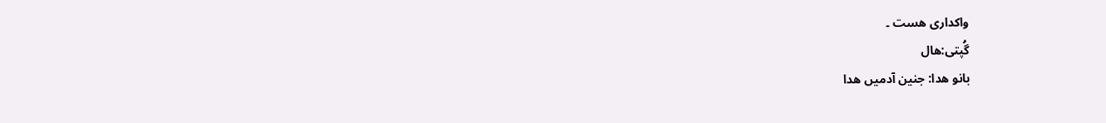واکداری ھست ۔
گُپتی:ھال
بانو ھدا: جنین آدمیں ھدا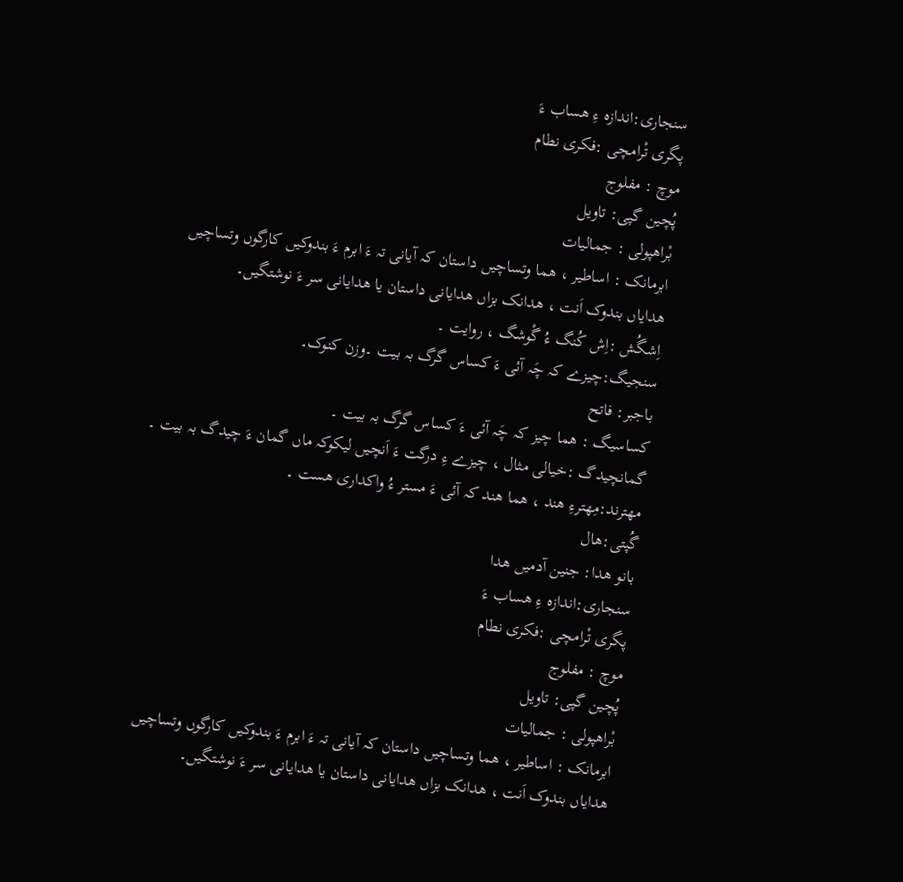سنجاری:اندازہ ءِ ھساب ءَ
پگری تْرامچی :فکری نطام
موچ : مفلوج
پُچین گپی: تاویل
بْراھپولی : جمالیات
ابرمانک : اساطیر ، ھما وتساچیں داستان کہ آیانی تہ ءَ ابرم ءَ بندوکیں کارگوں وتساچیں ھدایاں بندوک اَنت ، ھدانک بزاں ھدایانی داستان یا ھدایانی سر ءَ نوشتگیں۔
اِشگُش :اِش کُنگ ءُ گْوشگ ، روایت ۔
سنجیگ:چیزے کہ چَہ آئی ءَ کساس گرگ بہ بیت ۔وزن کنوک۔
باجبر: فاتح
کساسیگ : ھما چیز کہ چَہ آئی ءَ کساس گرگ بہ بیت ۔
گمانچیدگ :خیالی مثال ، چیزے ءِ درگت ءَ اَنچیں لیکوکہ ماں گمان ءَ چیدگ بہ بیت ۔
مھترند:مِھترءِ ھند ، ھما ھند کہ آئی ءَ مستر ءُ واکداری ھست ۔
گُپتی:ھال
بانو ھدا: جنین آدمیں ھدا
سنجاری:اندازہ ءِ ھساب ءَ
پگری تْرامچی :فکری نطام
موچ : مفلوج
پُچین گپی: تاویل
بْراھپولی : جمالیات
ابرمانک : اساطیر ، ھما وتساچیں داستان کہ آیانی تہ ءَ ابرم ءَ بندوکیں کارگوں وتساچیں ھدایاں بندوک اَنت ، ھدانک بزاں ھدایانی داستان یا ھدایانی سر ءَ نوشتگیں۔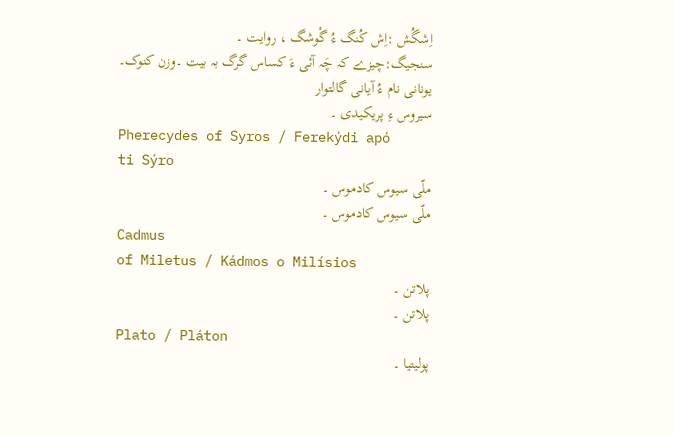اِشگُش :اِش کُنگ ءُ گْوشگ ، روایت ۔
سنجیگ:چیزے کہ چَہ آئی ءَ کساس گرگ بہ بیت ۔وزن کنوک۔
یونانی نام ءُ آیانی گالتوار
سیروس ءِ پریکیدی ۔
Pherecydes of Syros / Ferekýdi apó
ti Sýro
ملّی سیوس کادموس ۔
ملّی سیوس کادموس ۔
Cadmus
of Miletus / Kádmos o Milísios
پلاتن ۔
پلاتن ۔
Plato / Pláton
پولیتیا ۔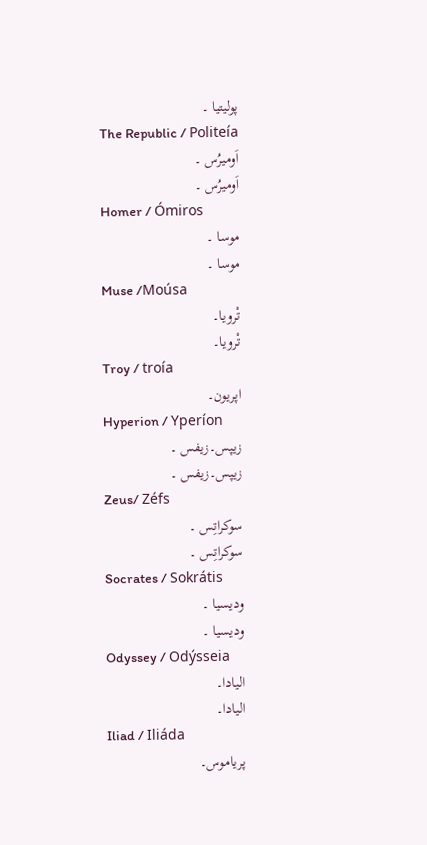پولیتیا ۔
The Republic / Politeía
اَومیرُس ۔
اَومیرُس ۔
Homer / Ómiros
موسا ۔
موسا ۔
Muse /Moúsa
تْرویا۔
تْرویا۔
Troy / troía
اپریون۔
Hyperion / Yperíon
زیپس۔زیفس ۔
زیپس۔زیفس ۔
Zeus/ Zéfs
سوکراتِس ۔
سوکراتِس ۔
Socrates / Sokrátis
ودیسیا ۔
ودیسیا ۔
Odyssey / Odýsseia
الیادا۔
الیادا۔
Iliad / Iliáda
پریاموس۔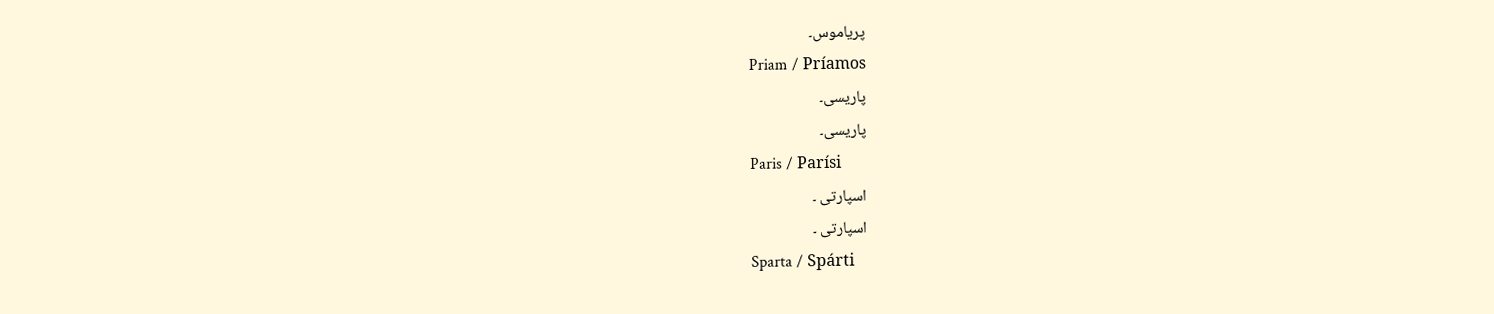پریاموس۔
Priam / Príamos
پاریسی۔
پاریسی۔
Paris / Parísi
اسپارتی ۔
اسپارتی ۔
Sparta / Spárti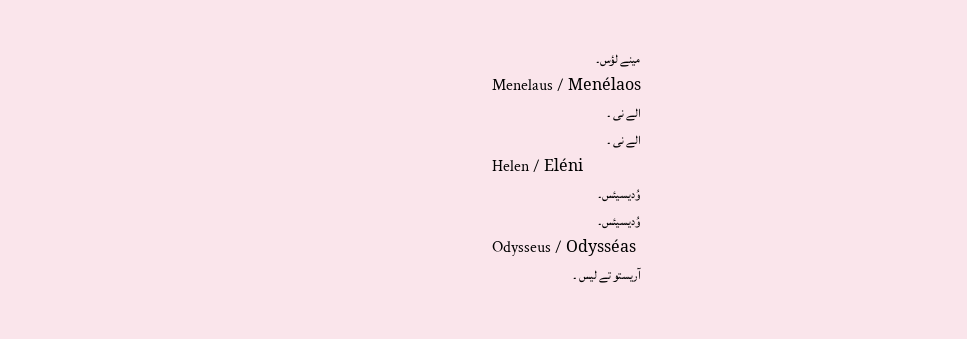مینے لؤس۔
Menelaus / Menélaos
الے نی ۔
الے نی ۔
Helen / Eléni
وُدیسیئس۔
وُدیسیئس۔
Odysseus / Odysséas
آریستو تے لیس ۔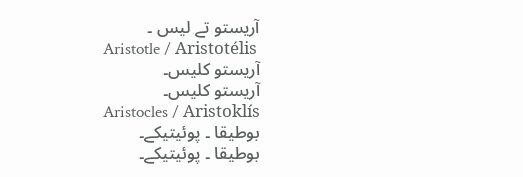آریستو تے لیس ۔
Aristotle / Aristotélis
آریستو کلیس۔
آریستو کلیس۔
Aristocles / Aristoklís
بوطیقا ۔ پوئیتیکے۔
بوطیقا ۔ پوئیتیکے۔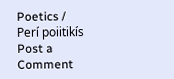Poetics / Perí poiitikís
Post a Comment